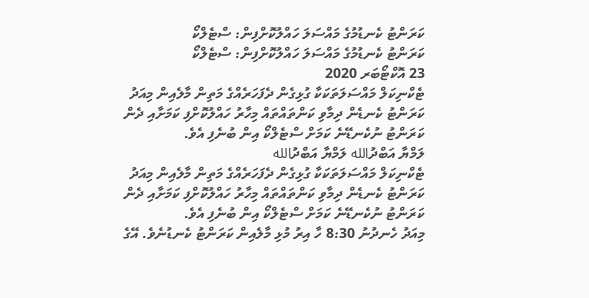ކަރަންޓު ކެނޑުމުގެ މައްސަލަ ހައްލުކޮށްފިން: ސްޓެލްކޯ
ކަރަންޓު ކެނޑުމުގެ މައްސަލަ ހައްލުކޮށްފިން: ސްޓެލްކޯ
23 އޮކްޓޯބަރ 2020
ޓެކްނިކަލް މައްސަލަތަކަކާ ގުޅިގެން ދެފަހަރެއްގެ މަތިން މާލެއިން މިއަދު ކަރަންޓު ކެނޑެން ދިމާވި ކަންތައްތައް މިހާރު ހައްލުކޮށްފި ކަމަށާއި ދެން ކަރަންޓު ނުކެނޑޭނެ ކަމަށް ސްޓެލްކޯ އިން ބުނެފި އެވެ.
ލަމްޔާ އަބްދުالله ލަމްޔާ އަބްދުالله
ޓެކްނިކަލް މައްސަލަތަކަކާ ގުޅިގެން ދެފަހަރެއްގެ މަތިން މާލެއިން މިއަދު ކަރަންޓު ކެނޑެން ދިމާވި ކަންތައްތައް މިހާރު ހައްލުކޮށްފި ކަމަށާއި ދެން ކަރަންޓު ނުކެނޑޭނެ ކަމަށް ސްޓެލްކޯ އިން ބުނެފި އެވެ.
މިއަދު ހެނދުނު 8:30 ހާ އިރު މުޅި މާލެއިން ކަރަންޓު ކެނޑުނެވެ. އޭގެ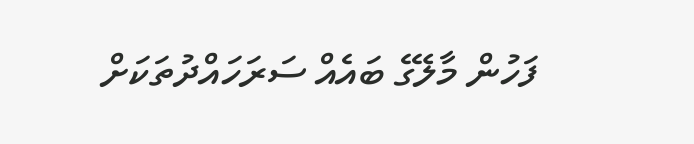ފަހުން މާލޭގެ ބައެއް ސަރަހައްދުތަކަށް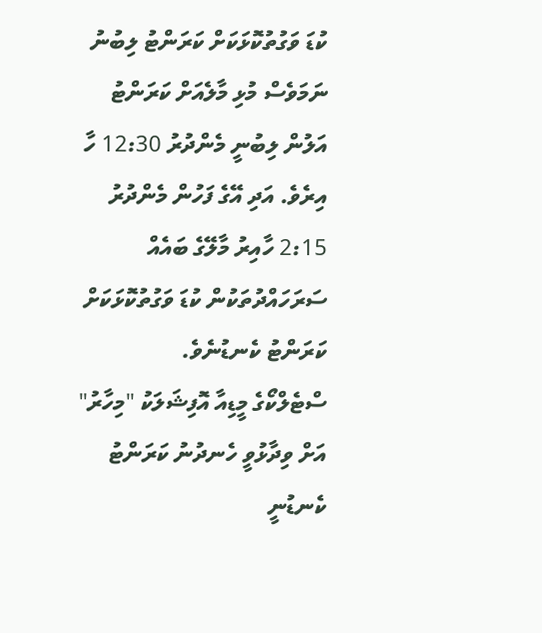ކުޑަ ވަގުތުކޮޅަކަށް ކަރަންޓު ލިބުނު ނަމަވެސް މުޅި މާލެއަށް ކަރަންޓު އަލުން ލިބުނީ މެންދުރު 12:30 ހާ އިރެވެ. އަދި އޭގެ ފަހުން މެންދުރު 2:15 ހާއިރު މާލޭގެ ބައެއް ސަރަހައްދުތަކުން ކުޑަ ވަގުތުކޮޅަކަށް ކަރަންޓު ކެނޑުނެވެ.
ސްޓެލްކޯގެ މީޑިއާ އޮފިޝަލަކު "މިހާރު" އަށް ވިދާޅުވީ ހެނދުނު ކަރަންޓު ކެނޑުނީ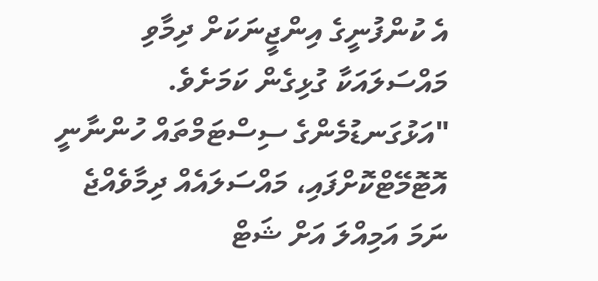އެ ކުންފުނީގެ އިންޖީނަކަށް ދިމާވި މައްސަލައަކާ ގުޅިގެން ކަމަށެވެ.
"އަޅުގަނޑުމެންގެ ސިސްޓަމްތައް ހުންނާނީ އޮޓޮމޭޓްކޮށްފައި، މައްސަލައެއް ދިމާވެއްޖެ ނަމަ އަމިއްލަ އަށް ޝަޓް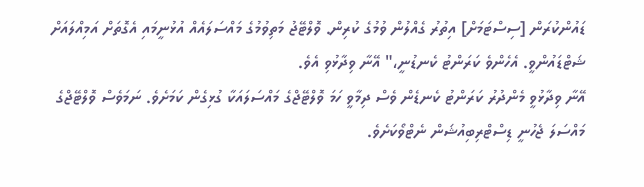ޑައުންކުރަން [ސިސްޓަމަށް] އިތުރު ގެއްލުން ވުމުގެ ކުރިން. ވޮލްޓޭޖު މަތިވުމުގެ މައްސަލައެއް އުޅުނީމައި އެގޮތަށް އަމިއްލައަށް ޝަޓްޑައުންވީ. އެހެންވެ ކަރަންޓު ކެނޑުނީ،" އޭނާ ވިދާޅުވި އެވެ.
އޭނާ ވިދާޅުވީ މެންދުރު ކަރަންޓު ކެނޑެން ވެސް ދިމާވީ ހަމަ ވޮލްޓޭޖްގެ މައްސަލައަކާ ގުޅިގެން ކަމަށެވެ. ނަމަވެސް ވޮލްޓޭޖްގެ މައްސަލަ ޖެހުނީ ޑިސްޓްރިބިއުޝަން ނެޓްވޯކަށެވެ.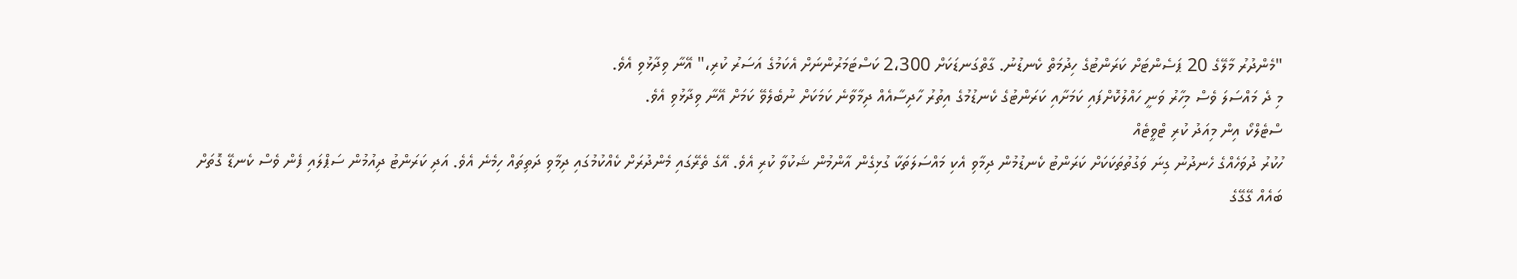"މެންދުރު މާލޭގެ 20 ޕަސެންޓަށް ކަރަންޓުގެ ހިދުމަތް ކެނޑުނު. ގާތްގަނޑަކަށް 2،300 ކަސްޓަމަރުންނަށް އެކަމުގެ އަސަރު ކުރި،" އޭނާ ވިދާޅުވި އެވެ.
މި ދެ މައްސަލަ ވެސް މިހާރު ވަނީ ހައްލުކޮށްފައި ކަމަށާއި ކަރަންޓުގެ ކެނޑުމުގެ އިތުރު ހާދިސާއެއް ދިމާވާނެ ކަމަކަށް ނުބެލެވޭ ކަމަށް އޭނާ ވިދާޅުވި އެވެ.
ސްޓެލްކޯ އިން މިއަދު ކުރި ޓްވީޓެއް
ހުކުރު ދުވަހެއްގެ ހެނދުނު ގިނަ ވަގުތުތަކަކަށް ކަރަންޓު ކެނޑުމުން ދިމާވި އެކި މައްސަލަތަކާ ގުޅިގެން އާންމުން ޝަކުވާ ކުރި އެވެ. އޭގެ ތެރޭގައި މެންދުރަށް ކެއްކުމުގައި ދިމާވި ދަތިތައް ހިމެނެ އެވެ. އަދި ކަރަންޓު ދިއުމުން ސަޕްލައި ފެން ވެސް ކެނޑޭ ގޮތަށް ބައެއް ގޭގޭގެ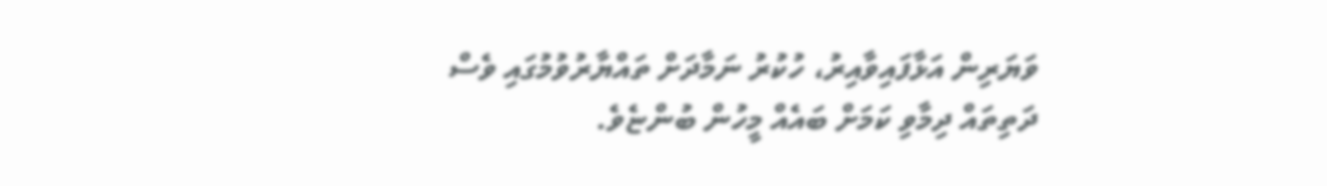ވަޔަރިން އަޅާފައިވާއިރު، ހުކުރު ނަމާދަށް ތައްޔާރުވުމުގައި ވެސް ދަތިތައް ދިމާވި ކަމަށް ބައެއް މީހުން ބުންޏެވެ.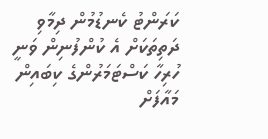ކަރަންޓު ކެނޑުމުން ދިމާވި ދަތިތަކަށް އެ ކުންފުނިން ވަނީ ހުރިހާ ކަސްޓަމަރުންގެ ކިބައިން މައާފަށް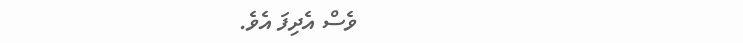ވެސް އެދިފަ އެވެ.